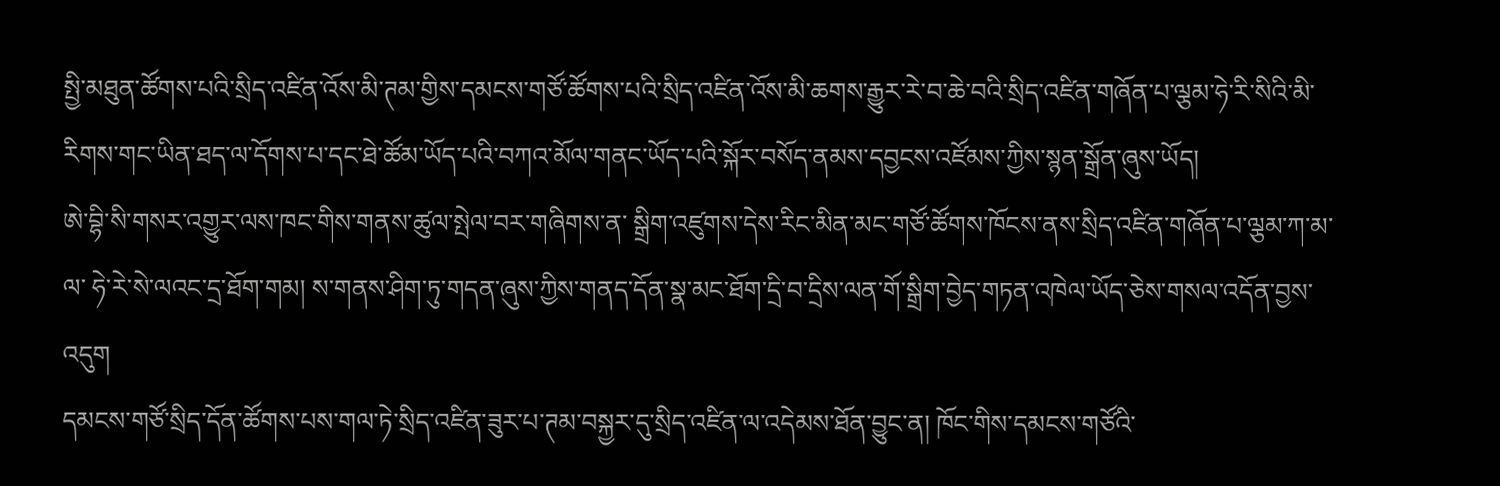སྤྱི་མཐུན་ཚོགས་པའི་སྲིད་འཛིན་འོས་མི་ཊམ་གྱིས་དམངས་གཙོ་ཚོགས་པའི་སྲིད་འཛིན་འོས་མི་ཆགས་རྒྱུར་རེ་བ་ཆེ་བའི་སྲིད་འཛིན་གཞོན་པ་ལྕམ་ཧེ་རི་སིའི་མི་རིགས་གང་ཡིན་ཐད་ལ་དོགས་པ་དང་ཐེ་ཚོམ་ཡོད་པའི་བཀའ་མོལ་གནང་ཡོད་པའི་སྐོར་བསོད་ནམས་དབྱངས་འཛོམས་ཀྱིས་སྙན་སྒྲོན་ཞུས་ཡོད།
ཨེ་བྷི་སི་གསར་འགྱུར་ལས་ཁང་གིས་གནས་ཚུལ་སྤེལ་བར་གཞིགས་ན་ སྒྲིག་འཛུགས་དེས་རིང་མིན་མང་གཙོ་ཚོགས་ཁོངས་ནས་སྲིད་འཛིན་གཞོན་པ་ལྕམ་ཀ་མ་ལ་ ཧེ་རེ་སེ་ལའང་དྲ་ཐོག་གམ། ས་གནས་ཤིག་ཏུ་གདན་ཞུས་ཀྱིས་གནད་དོན་སྣ་མང་ཐོག་དྲི་བ་དྲིས་ལན་གོ་སྒྲིག་བྱེད་གཏན་འཁེལ་ཡོད་ཅེས་གསལ་འདོན་བྱས་འདུག
དམངས་གཙོ་སྲིད་དོན་ཚོགས་པས་གལ་ཏེ་སྲིད་འཛིན་ཟུར་པ་ཊམ་བསྐྱར་དུ་སྲིད་འཛིན་ལ་འདེམས་ཐོན་བྱུང་ན། ཁོང་གིས་དམངས་གཙོའི་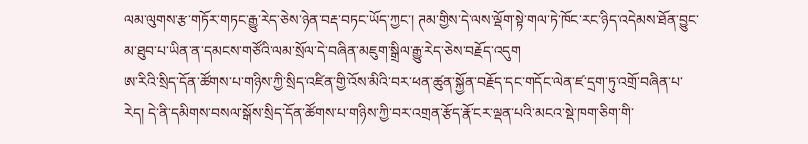ལམ་ལུགས་རྩ་གཏོར་གཏང་རྒྱུ་རེད་ཅེས་ཉེན་བརྡ་བཏང་ཡོད་ཀྱང་། ཊམ་གྱིས་དེ་ལས་ལྡོག་སྟེ་གལ་ཏེ་ཁོང་རང་ཉིད་འདེམས་ཐོན་བྱུང་མ་ཐུབ་པ་ཡིན་ན་དམངས་གཙོའི་ལམ་སྲོལ་དེ་བཞིན་མཇུག་སྒྲིལ་རྒྱུ་རེད་ཅེས་བརྗོད་འདུག
ཨ་རིའི་སྲིད་དོན་ཚོགས་པ་གཉིས་ཀྱི་སྲིད་འཛིན་གྱི་འོས་མིའི་བར་ཕན་ཚུན་སྐྱོན་བརྗོད་དང་གདོང་ལེན་ཛ་དྲག་ཏུ་འགྲོ་བཞིན་པ་རེད། དེ་ནི་དམིགས་བསལ་སྒོས་སྲིད་དོན་ཚོགས་པ་གཉིས་ཀྱི་བར་འགྲན་རྩོད་རྣོ་ངར་ལྡན་པའི་མངའ་སྡེ་ཁག་ཅིག་གི་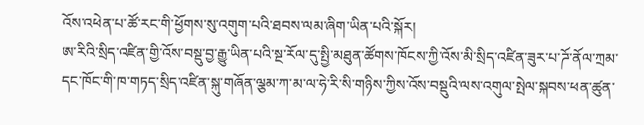འོས་འཕེན་པ་ཚོ་རང་གི་ཕྱོགས་སུ་འགུག་པའི་ཐབས་ལམ་ཞིག་ཡིན་པའི་སྐོར།
ཨ་རིའི་སྲིད་འཛིན་གྱི་འོས་བསྡུ་བྱ་རྒྱུ་ཡིན་པའི་སྔ་རོལ་དུ་སྤྱི་མཐུན་ཚོགས་ཁོངས་ཀྱི་འོས་མི་སྲིད་འཛིན་ཟུར་པ་ཌོ་ནོལ་ཀྲམ་དང་ཁོང་གི་ཁ་གཏད་སྲིད་འཛིན་སྐུ་གཞོན་ལྕམ་ཀ་མ་ལ་ཧེ་རི་སི་གཉིས་ཀྱིས་འོས་བསྡུའི་ལས་འགུལ་སྤེལ་སྐབས་ཕན་ཚུན་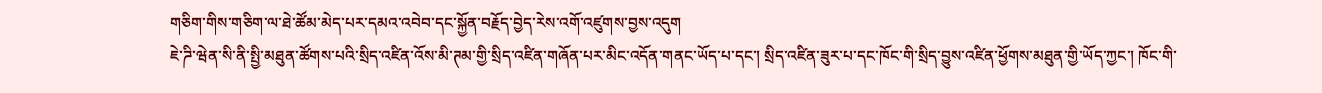གཅིག་གིས་གཅིག་ལ་ཐེ་ཚོམ་མེད་པར་དམའ་འབེབ་དང་སྐྱོན་བརྗོད་བྱེད་རེས་འགོ་འཛུགས་བྱས་འདུག
ཇེ་ཌི་ཝེན་སི་ནི་སྤྱི་མཐུན་ཚོགས་པའི་སྲིད་འཛིན་འོས་མི་ཊམ་གྱི་སྲིད་འཛིན་གཞོན་པར་མིང་འདོན་གནང་ཡོད་པ་དང་། སྲིད་འཛིན་ཟུར་པ་དང་ཁོང་གི་སྲིད་བྱུས་འཛིན་ཕྱོགས་མཐུན་གྱི་ཡོད་ཀྱང་། ཁོང་གི་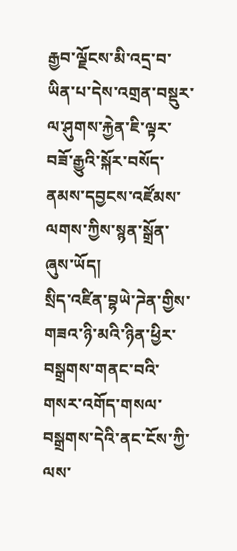རྒྱབ་ལྗོངས་མི་འདྲ་བ་ཡིན་པ་དེས་འགྲན་བསྡུར་ལ་ཤུགས་རྐྱེན་ཇི་ལྟར་བཟོ་རྒྱུའི་སྐོར་བསོད་ནམས་དབྱངས་འཛོམས་ལགས་ཀྱིས་སྙན་སྒྲོན་ཞུས་ཡོད།
སྲིད་འཛིན་བྷཡེ་ཌེན་གྱིས་གཟའ་ཉི་མའི་ཉིན་ཕྱིར་བསྒྲགས་གནང་བའི་གསར་འགོད་གསལ་བསྒྲགས་དེའི་ནང་ངོས་ཀྱི་ལས་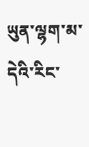ཡུན་ལྷག་མ་དེའི་རིང་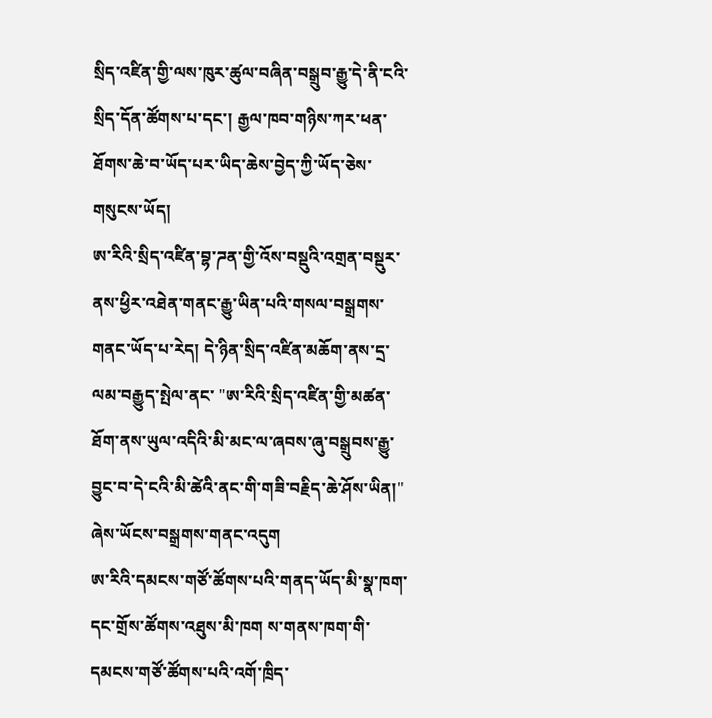སྲིད་འཛིན་གྱི་ལས་ཁུར་ཚུལ་བཞིན་བསྒྲུབ་རྒྱུ་དེ་ནི་ངའི་སྲིད་དོན་ཚོགས་པ་དང་། རྒྱལ་ཁབ་གཉིས་ཀར་ཕན་ཐོགས་ཆེ་བ་ཡོད་པར་ཡིད་ཆེས་བྱེད་ཀྱི་ཡོད་ཅེས་གསུངས་ཡོད།
ཨ་རིའི་སྲིད་འཛིན་བྷ་ཌན་གྱི་འོས་བསྡུའི་འགྲན་བསྡུར་ནས་ཕྱིར་འཐེན་གནང་རྒྱུ་ཡིན་པའི་གསལ་བསྒྲགས་གནང་ཡོད་པ་རེད། དེ་ཉིན་སྲིད་འཛིན་མཆོག་ནས་དྲ་ལམ་བརྒྱུད་སྤེལ་ནང་ "ཨ་རིའི་སྲིད་འཛིན་གྱི་མཚན་ཐོག་ནས་ཡུལ་འདིའི་མི་མང་ལ་ཞབས་ཞུ་བསྒྲུབས་རྒྱུ་བྱུང་བ་དེ་ངའི་མི་ཚེའི་ནང་གི་གཟི་བརྗིད་ཆེ་ཤོས་ཡིན།" ཞེས་ཡོངས་བསྒྲགས་གནང་འདུག
ཨ་རིའི་དམངས་གཙོ་ཚོགས་པའི་གནད་ཡོད་མི་སྣ་ཁག་དང་གྲོས་ཚོགས་འཐུས་མི་ཁག ས་གནས་ཁག་གི་དམངས་གཙོ་ཚོགས་པའི་འགོ་ཁྲིད་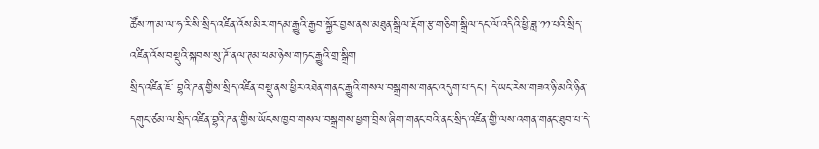ཚོས་ཀ་མ་ལ་ཧ་རི་སི་སྲིད་འཛིན་འོས་མིར་གདམ་རྒྱུའི་རྒྱབ་སྐྱོར་བྱས་ནས་མཐུན་སྒྲིལ་རྡོག་རྩ་གཅིག་སྒྲིལ་དང་ལོ་འདིའི་ཕྱི་ཟླ་༡༡་པའི་སྲིད་འཛིན་འོས་བསྡུའི་སྐབས་སུ་ཌོ་ནལ་ཊམ་ཕམ་ཉེས་གཏང་རྒྱུའི་གྲ་སྒྲིག
སྲིད་འཛིན་ཇོ་ བྷའི་ཌན་གྱིས་སྲིད་འཛིན་བསྡུ་ནས་ཕྱིར་འཐེན་གནང་རྒྱུའི་གསལ་བསྒྲགས་གནང་འདུག་པ་དང་། དེ་ཡང་རེས་གཟའ་ཉི་མའི་ཉིན་དགུང་ཙམ་ལ་སྲིད་འཛིན་བྷའི་ཌན་གྱིས་ཡོངས་ཁྱབ་གསལ་བསྒྲགས་ཕྱག་བྲིས་ཞིག་གནང་བའི་ནང་སྲིད་འཛིན་གྱི་ལས་འགན་གནང་ཐུབ་པ་དེ་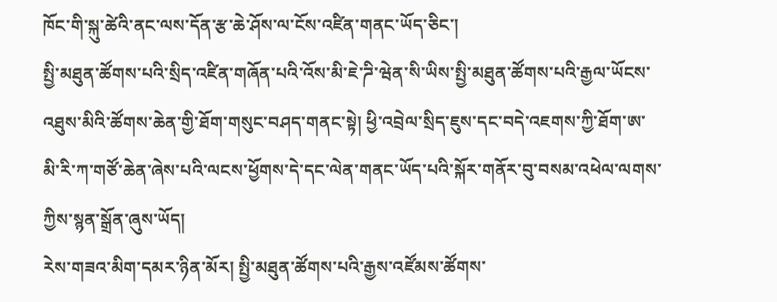ཁོང་གི་སྐུ་ཚེའི་ནང་ལས་དོན་རྩ་ཆེ་ཤོས་ལ་ངོས་འཛིན་གནང་ཡོད་ཅིང་།
སྤྱི་མཐུན་ཚོགས་པའི་སྲིད་འཛིན་གཞོན་པའི་འོས་མི་ཇེ་ཌི་ཝེན་སི་ཡིས་སྤྱི་མཐུན་ཚོགས་པའི་རྒྱལ་ཡོངས་འཐུས་མིའི་ཚོགས་ཆེན་གྱི་ཐོག་གསུང་བཤད་གནང་སྟེ། ཕྱི་འབྲེལ་སྲིད་ཇུས་དང་བདེ་འཇགས་ཀྱི་ཐོག་ཨ་མི་རི་ཀ་གཙོ་ཆེན་ཞེས་པའི་ལངས་ཕྱོགས་དེ་དང་ལེན་གནང་ཡོད་པའི་སྐོར་གནོར་བུ་བསམ་འཕེལ་ལགས་ཀྱིས་སྙན་སྒྲོན་ཞུས་ཡོད།
རེས་གཟའ་མིག་དམར་ཉིན་མོར། སྤྱི་མཐུན་ཚོགས་པའི་རྒྱས་འཛོམས་ཚོགས་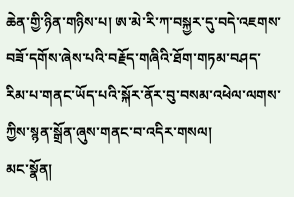ཆེན་གྱི་ཉིན་གཉིས་པ། ཨ་མེ་རི་ཀ་བསྐྱར་དུ་བདེ་འཇགས་བཟོ་དགོས་ཞེས་པའི་བརྗོད་གཞིའི་ཐོག་གཏམ་བཤད་རིམ་པ་གནང་ཡོད་པའི་སྐོར་ནོར་བུ་བསམ་འཕེལ་ལགས་ཀྱིས་སྙན་སྒྲོན་ཞུས་གནང་བ་འདིར་གསལ།
མང་སྣོན།